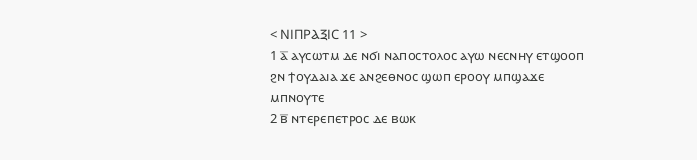< ⲚⲒⲠⲢⲀⲜⲒⲤ 11 >
1 ⲁ̅ ⲁⲩⲥⲱⲧⲙ ⲇⲉ ⲛϭⲓ ⲛⲁⲡⲟⲥⲧⲟⲗⲟⲥ ⲁⲩⲱ ⲛⲉⲥⲛⲏⲩ ⲉⲧϣⲟⲟⲡ ϩⲛ ϯⲟⲩⲇⲁⲓⲁ ϫⲉ ⲁⲛϩⲉⲑⲛⲟⲥ ϣⲱⲡ ⲉⲣⲟⲟⲩ ⲙⲡϣⲁϫⲉ ⲙⲡⲛⲟⲩⲧⲉ
2 ⲃ̅ ⲛⲧⲉⲣⲉⲡⲉⲧⲣⲟⲥ ⲇⲉ ⲃⲱⲕ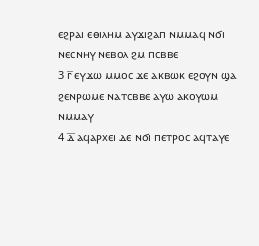ⲉϩⲣⲁⲓ ⲉⲑⲓⲗⲏⲙ ⲁⲩϫⲓϩⲁⲡ ⲛⲙⲙⲁϥ ⲛϭⲓ ⲛⲉⲥⲛⲏⲩ ⲛⲉⲃⲟⲗ ϩⲙ ⲡⲥⲃⲃⲉ
3 ⲅ̅ ⲉⲩϫⲱ ⲙⲙⲟⲥ ϫⲉ ⲁⲕⲃⲱⲕ ⲉϩⲟⲩⲛ ϣⲁ ϩⲉⲛⲣⲱⲙⲉ ⲛⲁⲧⲥⲃⲃⲉ ⲁⲩⲱ ⲁⲕⲟⲩⲱⲙ ⲛⲙⲙⲁⲩ
4 ⲇ̅ ⲁϥⲁⲣⲭⲉⲓ ⲇⲉ ⲛϭⲓ ⲡⲉⲧⲣⲟⲥ ⲁϥⲧⲁⲩⲉ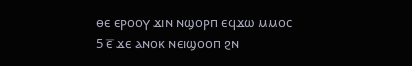ⲑⲉ ⲉⲣⲟⲟⲩ ϫⲓⲛ ⲛϣⲟⲣⲡ ⲉϥϫⲱ ⲙⲙⲟⲥ
5 ⲉ̅ ϫⲉ ⲁⲛⲟⲕ ⲛⲉⲓϣⲟⲟⲡ ϩⲛ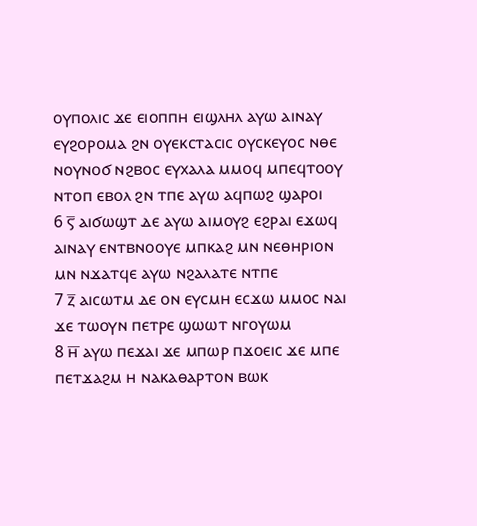ⲟⲩⲡⲟⲗⲓⲥ ϫⲉ ⲉⲓⲟⲡⲡⲏ ⲉⲓϣⲗⲏⲗ ⲁⲩⲱ ⲁⲓⲛⲁⲩ ⲉⲩϩⲟⲣⲟⲙⲁ ϩⲛ ⲟⲩⲉⲕⲥⲧⲁⲥⲓⲥ ⲟⲩⲥⲕⲉⲩⲟⲥ ⲛⲑⲉ ⲛⲟⲩⲛⲟϭ ⲛϩⲃⲟⲥ ⲉⲩⲭⲁⲗⲁ ⲙⲙⲟϥ ⲙⲡⲉϥⲧⲟⲟⲩ ⲛⲧⲟⲡ ⲉⲃⲟⲗ ϩⲛ ⲧⲡⲉ ⲁⲩⲱ ⲁϥⲡⲱϩ ϣⲁⲣⲟⲓ
6 ⲋ̅ ⲁⲓϭⲱϣⲧ ⲇⲉ ⲁⲩⲱ ⲁⲓⲙⲟⲩϩ ⲉϩⲣⲁⲓ ⲉϫⲱϥ ⲁⲓⲛⲁⲩ ⲉⲛⲧⲃⲛⲟⲟⲩⲉ ⲙⲡⲕⲁϩ ⲙⲛ ⲛⲉⲑⲏⲣⲓⲟⲛ ⲙⲛ ⲛϫⲁⲧϥⲉ ⲁⲩⲱ ⲛϩⲁⲗⲁⲧⲉ ⲛⲧⲡⲉ
7 ⲍ̅ ⲁⲓⲥⲱⲧⲙ ⲇⲉ ⲟⲛ ⲉⲩⲥⲙⲏ ⲉⲥϫⲱ ⲙⲙⲟⲥ ⲛⲁⲓ ϫⲉ ⲧⲱⲟⲩⲛ ⲡⲉⲧⲣⲉ ϣⲱⲱⲧ ⲛⲅⲟⲩⲱⲙ
8 ⲏ̅ ⲁⲩⲱ ⲡⲉϫⲁⲓ ϫⲉ ⲙⲡⲱⲣ ⲡϫⲟⲉⲓⲥ ϫⲉ ⲙⲡⲉ ⲡⲉⲧϫⲁϩⲙ ⲏ ⲛⲁⲕⲁⲑⲁⲣⲧⲟⲛ ⲃⲱⲕ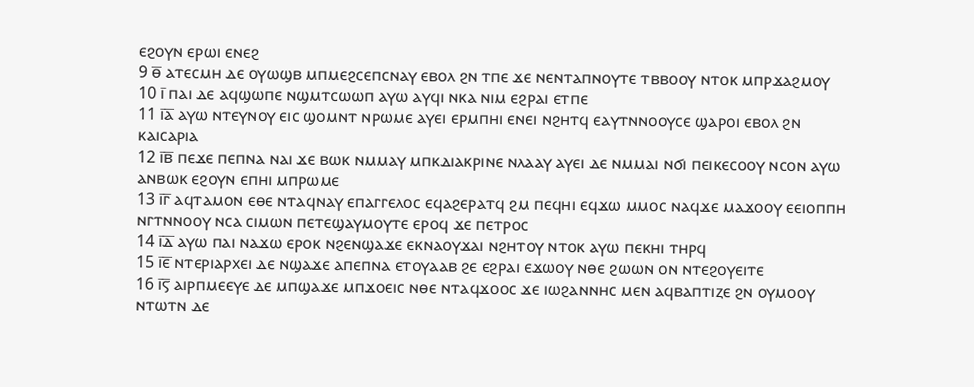ⲉϩⲟⲩⲛ ⲉⲣⲱⲓ ⲉⲛⲉϩ
9 ⲑ̅ ⲁⲧⲉⲥⲙⲏ ⲇⲉ ⲟⲩⲱϣⲃ ⲙⲡⲙⲉϩⲥⲉⲡⲥⲛⲁⲩ ⲉⲃⲟⲗ ϩⲛ ⲧⲡⲉ ϫⲉ ⲛⲉⲛⲧⲁⲡⲛⲟⲩⲧⲉ ⲧⲃⲃⲟⲟⲩ ⲛⲧⲟⲕ ⲙⲡⲣϫⲁϩⲙⲟⲩ
10 ⲓ̅ ⲡⲁⲓ ⲇⲉ ⲁϥϣⲱⲡⲉ ⲛϣⲙⲧⲥⲱⲱⲡ ⲁⲩⲱ ⲁⲩϥⲓ ⲛⲕⲁ ⲛⲓⲙ ⲉϩⲣⲁⲓ ⲉⲧⲡⲉ
11 ⲓ̅ⲁ̅ ⲁⲩⲱ ⲛⲧⲉⲩⲛⲟⲩ ⲉⲓⲥ ϣⲟⲙⲛⲧ ⲛⲣⲱⲙⲉ ⲁⲩⲉⲓ ⲉⲣⲙⲡⲏⲓ ⲉⲛⲉⲓ ⲛϩⲏⲧϥ ⲉⲁⲩⲧⲛⲛⲟⲟⲩⲥⲉ ϣⲁⲣⲟⲓ ⲉⲃⲟⲗ ϩⲛ ⲕⲁⲓⲥⲁⲣⲓⲁ
12 ⲓ̅ⲃ̅ ⲡⲉϫⲉ ⲡⲉⲡⲛⲁ ⲛⲁⲓ ϫⲉ ⲃⲱⲕ ⲛⲙⲙⲁⲩ ⲙⲡⲕⲇⲓⲁⲕⲣⲓⲛⲉ ⲛⲗⲁⲁⲩ ⲁⲩⲉⲓ ⲇⲉ ⲛⲙⲙⲁⲓ ⲛϭⲓ ⲡⲉⲓⲕⲉⲥⲟⲟⲩ ⲛⲥⲟⲛ ⲁⲩⲱ ⲁⲛⲃⲱⲕ ⲉϩⲟⲩⲛ ⲉⲡⲏⲓ ⲙⲡⲣⲱⲙⲉ
13 ⲓ̅ⲅ̅ ⲁϥⲧⲁⲙⲟⲛ ⲉⲑⲉ ⲛⲧⲁϥⲛⲁⲩ ⲉⲡⲁⲅⲅⲉⲗⲟⲥ ⲉϥⲁϩⲉⲣⲁⲧϥ ϩⲙ ⲡⲉϥⲏⲓ ⲉϥϫⲱ ⲙⲙⲟⲥ ⲛⲁϥϫⲉ ⲙⲁϫⲟⲟⲩ ⲉⲉⲓⲟⲡⲡⲏ ⲛⲅⲧⲛⲛⲟⲟⲩ ⲛⲥⲁ ⲥⲓⲙⲱⲛ ⲡⲉⲧⲉϣⲁⲩⲙⲟⲩⲧⲉ ⲉⲣⲟϥ ϫⲉ ⲡⲉⲧⲣⲟⲥ
14 ⲓ̅ⲇ̅ ⲁⲩⲱ ⲡⲁⲓ ⲛⲁϫⲱ ⲉⲣⲟⲕ ⲛϩⲉⲛϣⲁϫⲉ ⲉⲕⲛⲁⲟⲩϫⲁⲓ ⲛϩⲏⲧⲟⲩ ⲛⲧⲟⲕ ⲁⲩⲱ ⲡⲉⲕⲏⲓ ⲧⲏⲣϥ
15 ⲓ̅ⲉ̅ ⲛⲧⲉⲣⲓⲁⲣⲭⲉⲓ ⲇⲉ ⲛϣⲁϫⲉ ⲁⲡⲉⲡⲛⲁ ⲉⲧⲟⲩⲁⲁⲃ ϩⲉ ⲉϩⲣⲁⲓ ⲉϫⲱⲟⲩ ⲛⲑⲉ ϩⲱⲱⲛ ⲟⲛ ⲛⲧⲉϩⲟⲩⲉⲓⲧⲉ
16 ⲓ̅ⲋ̅ ⲁⲓⲣⲡⲙⲉⲉⲩⲉ ⲇⲉ ⲙⲡϣⲁϫⲉ ⲙⲡϫⲟⲉⲓⲥ ⲛⲑⲉ ⲛⲧⲁϥϫⲟⲟⲥ ϫⲉ ⲓⲱϩⲁⲛⲛⲏⲥ ⲙⲉⲛ ⲁϥⲃⲁⲡⲧⲓⲍⲉ ϩⲛ ⲟⲩⲙⲟⲟⲩ ⲛⲧⲱⲧⲛ ⲇⲉ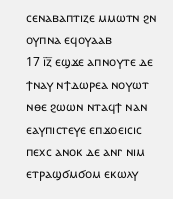ⲥⲉⲛⲁⲃⲁⲡⲧⲓⲍⲉ ⲙⲙⲱⲧⲛ ϩⲛ ⲟⲩⲡⲛⲁ ⲉϥⲟⲩⲁⲁⲃ
17 ⲓ̅ⲍ̅ ⲉϣϫⲉ ⲁⲡⲛⲟⲩⲧⲉ ⲇⲉ ϯⲛⲁⲩ ⲛϯⲇⲱⲣⲉⲁ ⲛⲟⲩⲱⲧ ⲛⲑⲉ ϩⲱⲱⲛ ⲛⲧⲁϥϯ ⲛⲁⲛ ⲉⲁⲩⲡⲓⲥⲧⲉⲩⲉ ⲉⲡϫⲟⲉⲓⲥⲓⲥ ⲡⲉⲭⲥ ⲁⲛⲟⲕ ⲇⲉ ⲁⲛⲅ ⲛⲓⲙ ⲉⲧⲣⲁϣϭⲙϭⲟⲙ ⲉⲕⲱⲗⲩ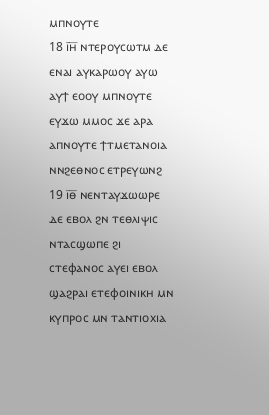ⲙⲡⲛⲟⲩⲧⲉ
18 ⲓ̅ⲏ̅ ⲛⲧⲉⲣⲟⲩⲥⲱⲧⲙ ⲇⲉ ⲉⲛⲁⲓ ⲁⲩⲕⲁⲣⲱⲟⲩ ⲁⲩⲱ ⲁⲩϯ ⲉⲟⲟⲩ ⲙⲡⲛⲟⲩⲧⲉ ⲉⲩϫⲱ ⲙⲙⲟⲥ ϫⲉ ⲁⲣⲁ ⲁⲡⲛⲟⲩⲧⲉ ϯⲧⲙⲉⲧⲁⲛⲟⲓⲁ ⲛⲛϩⲉⲑⲛⲟⲥ ⲉⲧⲣⲉⲩⲱⲛϩ
19 ⲓ̅ⲑ̅ ⲛⲉⲛⲧⲁⲩϫⲱⲱⲣⲉ ⲇⲉ ⲉⲃⲟⲗ ϩⲛ ⲧⲉⲑⲗⲓⲯⲓⲥ ⲛⲧⲁⲥϣⲱⲡⲉ ϩⲓ ⲥⲧⲉⲫⲁⲛⲟⲥ ⲁⲩⲉⲓ ⲉⲃⲟⲗ ϣⲁϩⲣⲁⲓ ⲉⲧⲉⲫⲟⲓⲛⲓⲕⲏ ⲙⲛ ⲕⲩⲡⲣⲟⲥ ⲙⲛ ⲧⲁⲛⲧⲓⲟⲭⲓⲁ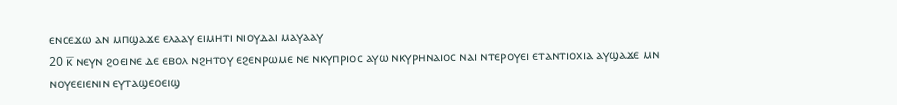ⲉⲛⲥⲉϫⲱ ⲁⲛ ⲙⲡϣⲁϫⲉ ⲉⲗⲁⲁⲩ ⲉⲓⲙⲏⲧⲓ ⲛⲓⲟⲩⲇⲁⲓ ⲙⲁⲩⲁⲁⲩ
20 ⲕ̅ ⲛⲉⲩⲛ ϩⲟⲉⲓⲛⲉ ⲇⲉ ⲉⲃⲟⲗ ⲛϩⲏⲧⲟⲩ ⲉϩⲉⲛⲣⲱⲙⲉ ⲛⲉ ⲛⲕⲩⲡⲣⲓⲟⲥ ⲁⲩⲱ ⲛⲕⲩⲣⲏⲛⲁⲓⲟⲥ ⲛⲁⲓ ⲛⲧⲉⲣⲟⲩⲉⲓ ⲉⲧⲁⲛⲧⲓⲟⲭⲓⲁ ⲁⲩϣⲁϫⲉ ⲙⲛ ⲛⲟⲩⲉⲉⲓⲉⲛⲓⲛ ⲉⲩⲧⲁϣⲉⲟⲉⲓϣ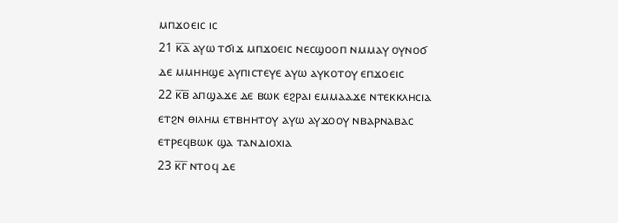ⲙⲡϫⲟⲉⲓⲥ ⲓⲥ
21 ⲕ̅ⲁ̅ ⲁⲩⲱ ⲧϭⲓϫ ⲙⲡϫⲟⲉⲓⲥ ⲛⲉⲥϣⲟⲟⲡ ⲛⲙⲙⲁⲩ ⲟⲩⲛⲟϭ ⲇⲉ ⲙⲙⲏⲏϣⲉ ⲁⲩⲡⲓⲥⲧⲉⲩⲉ ⲁⲩⲱ ⲁⲩⲕⲟⲧⲟⲩ ⲉⲡϫⲟⲉⲓⲥ
22 ⲕ̅ⲃ̅ ⲁⲡϣⲁϫⲉ ⲇⲉ ⲃⲱⲕ ⲉϩⲣⲁⲓ ⲉⲙⲙⲁⲁϫⲉ ⲛⲧⲉⲕⲕⲗⲏⲥⲓⲁ ⲉⲧϩⲛ ⲑⲓⲗⲏⲙ ⲉⲧⲃⲏⲏⲧⲟⲩ ⲁⲩⲱ ⲁⲩϫⲟⲟⲩ ⲛⲃⲁⲣⲛⲁⲃⲁⲥ ⲉⲧⲣⲉϥⲃⲱⲕ ϣⲁ ⲧⲁⲛⲇⲓⲟⲭⲓⲁ
23 ⲕ̅ⲅ̅ ⲛⲧⲟϥ ⲇⲉ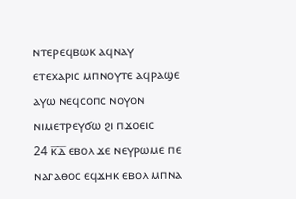ⲛⲧⲉⲣⲉϥⲃⲱⲕ ⲁϥⲛⲁⲩ ⲉⲧⲉⲭⲁⲣⲓⲥ ⲙⲡⲛⲟⲩⲧⲉ ⲁϥⲣⲁϣⲉ ⲁⲩⲱ ⲛⲉϥⲥⲟⲡⲥ ⲛⲟⲩⲟⲛ ⲛⲓⲙⲉⲧⲣⲉⲩϭⲱ ϩⲓ ⲡϫⲟⲉⲓⲥ
24 ⲕ̅ⲇ̅ ⲉⲃⲟⲗ ϫⲉ ⲛⲉⲩⲣⲱⲙⲉ ⲡⲉ ⲛⲁⲅⲁⲑⲟⲥ ⲉϥϫⲏⲕ ⲉⲃⲟⲗ ⲙⲡⲛⲁ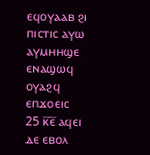ⲉϥⲟⲩⲁⲁⲃ ϩⲓ ⲡⲓⲥⲧⲓⲥ ⲁⲩⲱ ⲁⲩⲙⲏⲏϣⲉ ⲉⲛⲁϣⲱϥ ⲟⲩⲁϩϥ ⲉⲡϫⲟⲉⲓⲥ
25 ⲕ̅ⲉ̅ ⲁϥⲉⲓ ⲇⲉ ⲉⲃⲟⲗ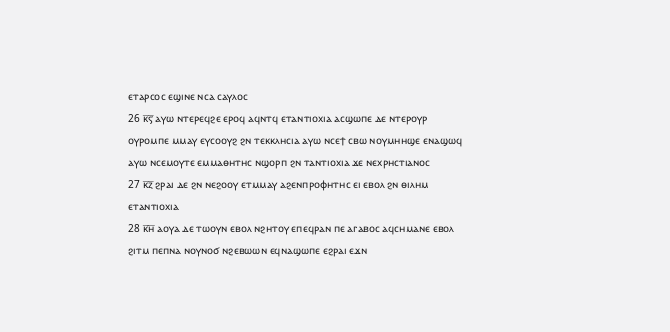ⲉⲧⲁⲣⲥⲟⲥ ⲉϣⲓⲛⲉ ⲛⲥⲁ ⲥⲁⲩⲗⲟⲥ
26 ⲕ̅ⲋ̅ ⲁⲩⲱ ⲛⲧⲉⲣⲉϥϩⲉ ⲉⲣⲟϥ ⲁϥⲛⲧϥ ⲉⲧⲁⲛⲧⲓⲟⲭⲓⲁ ⲁⲥϣⲱⲡⲉ ⲇⲉ ⲛⲧⲉⲣⲟⲩⲣ ⲟⲩⲣⲟⲙⲡⲉ ⲙⲙⲁⲩ ⲉⲩⲥⲟⲟⲩϩ ϩⲛ ⲧⲉⲕⲕⲗⲏⲥⲓⲁ ⲁⲩⲱ ⲛⲥⲉϯ ⲥⲃⲱ ⲛⲟⲩⲙⲏⲏϣⲉ ⲉⲛⲁϣⲱϥ ⲁⲩⲱ ⲛⲥⲉⲙⲟⲩⲧⲉ ⲉⲙⲙⲁⲑⲏⲧⲏⲥ ⲛϣⲟⲣⲡ ϩⲛ ⲧⲁⲛⲧⲓⲟⲭⲓⲁ ϫⲉ ⲛⲉⲭⲣⲏⲥⲧⲓⲁⲛⲟⲥ
27 ⲕ̅ⲍ̅ ϩⲣⲁⲓ ⲇⲉ ϩⲛ ⲛⲉϩⲟⲟⲩ ⲉⲧⲙⲙⲁⲩ ⲁϩⲉⲛⲡⲣⲟⲫⲏⲧⲏⲥ ⲉⲓ ⲉⲃⲟⲗ ϩⲛ ⲑⲓⲗⲏⲙ ⲉⲧⲁⲛⲧⲓⲟⲭⲓⲁ
28 ⲕ̅ⲏ̅ ⲁⲟⲩⲁ ⲇⲉ ⲧⲱⲟⲩⲛ ⲉⲃⲟⲗ ⲛϩⲏⲧⲟⲩ ⲉⲡⲉϥⲣⲁⲛ ⲡⲉ ⲁⲅⲁⲃⲟⲥ ⲁϥⲥⲏⲙⲁⲛⲉ ⲉⲃⲟⲗ ϩⲓⲧⲙ ⲡⲉⲡⲛⲁ ⲛⲟⲩⲛⲟϭ ⲛϩⲉⲃⲱⲱⲛ ⲉϥⲛⲁϣⲱⲡⲉ ⲉϩⲣⲁⲓ ⲉϫⲛ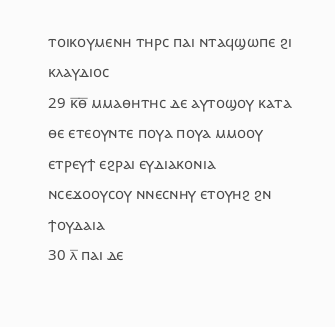ⲧⲟⲓⲕⲟⲩⲙⲉⲛⲏ ⲧⲏⲣⲥ ⲡⲁⲓ ⲛⲧⲁϥϣⲱⲡⲉ ϩⲓ ⲕⲗⲁⲩⲇⲓⲟⲥ
29 ⲕ̅ⲑ̅ ⲙⲙⲁⲑⲏⲧⲏⲥ ⲇⲉ ⲁⲩⲧⲟϣⲟⲩ ⲕⲁⲧⲁ ⲑⲉ ⲉⲧⲉⲟⲩⲛⲧⲉ ⲡⲟⲩⲁ ⲡⲟⲩⲁ ⲙⲙⲟⲟⲩ ⲉⲧⲣⲉⲩϯ ⲉϩⲣⲁⲓ ⲉⲩⲇⲓⲁⲕⲟⲛⲓⲁ ⲛⲥⲉϫⲟⲟⲩⲥⲟⲩ ⲛⲛⲉⲥⲛⲏⲩ ⲉⲧⲟⲩⲏϩ ϩⲛ ϯⲟⲩⲇⲁⲓⲁ
30 ⲗ̅ ⲡⲁⲓ ⲇⲉ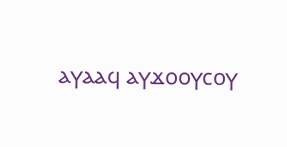ⲁⲩⲁⲁϥ ⲁⲩϫⲟⲟⲩⲥⲟⲩ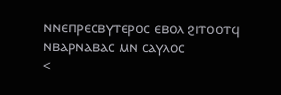ⲛⲛⲉⲡⲣⲉⲥⲃⲩⲧⲉⲣⲟⲥ ⲉⲃⲟⲗ ϩⲓⲧⲟⲟⲧϥ ⲛⲃⲁⲣⲛⲁⲃⲁⲥ ⲙⲛ ⲥⲁⲩⲗⲟⲥ
<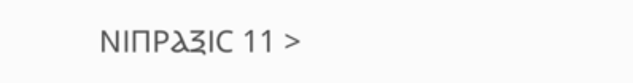ⲚⲒⲠⲢⲀⲜⲒⲤ 11 >